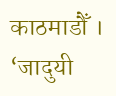काठमाडौँ । ‘जादुयी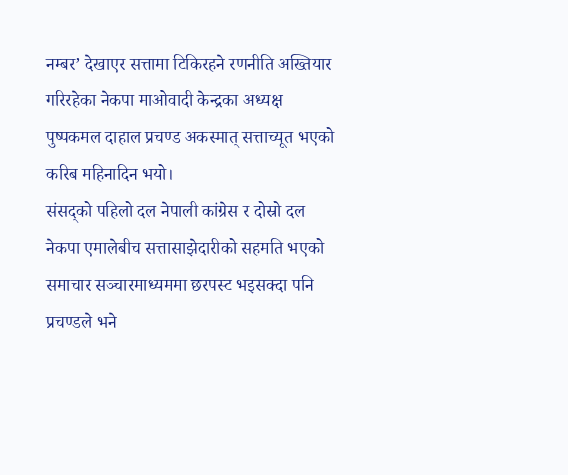नम्बर’ देखाएर सत्तामा टिकिरहने रणनीति अख्तियार गरिरहेका नेकपा माओवादी केन्द्रका अध्यक्ष पुष्पकमल दाहाल प्रचण्ड अकस्मात् सत्ताच्यूत भएको करिब महिनादिन भयो।
संसद्को पहिलो दल नेपाली कांग्रेस र दोस्रो दल नेकपा एमालेबीच सत्तासाझेदारीको सहमति भएको समाचार सञ्चारमाध्यममा छरपस्ट भइसक्दा पनि प्रचण्डले भने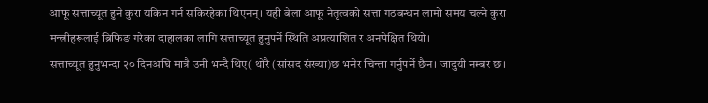आफू सत्ताच्यूत हुने कुरा यकिन गर्न सकिरहेका थिएनन्। यही बेला आफू नेतृत्वको सत्ता गठबन्धन लामो समय चल्ने कुरा मन्त्रीहरूलाई ब्रिफिङ गरेका दाहालका लागि सत्ताच्यूत हुनुपर्ने स्थिति अप्रत्याशित र अनपेक्षित थियो।
सत्ताच्यूत हुनुभन्दा २० दिनअघि मात्रै उनी भन्दै थिए( थोरै (सांसद संख्या)छ भनेर चिन्ता गर्नुपर्ने छैन। जादुयी नम्बर छ।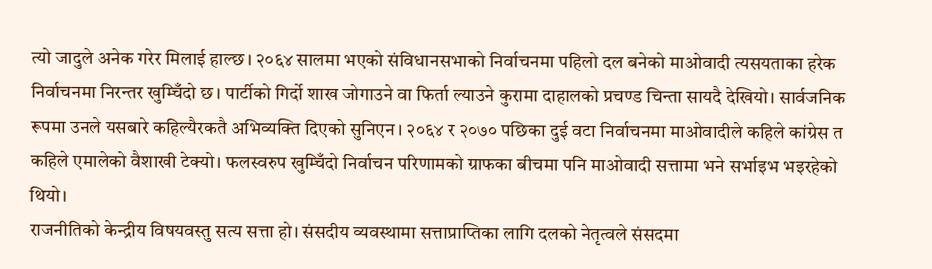त्यो जादुले अनेक गरेर मिलाई हाल्छ। २०६४ सालमा भएको संविधानसभाको निर्वाचनमा पहिलो दल बनेको माओवादी त्यसयताका हरेक निर्वाचनमा निरन्तर खुम्चिँदो छ। पार्टीको गिर्दो शाख जोगाउने वा फिर्ता ल्याउने कुरामा दाहालको प्रचण्ड चिन्ता सायदै देखियो। सार्वजनिक रूपमा उनले यसबारे कहिल्यैरकतै अभिव्यक्ति दिएको सुनिएन। २०६४ र २०७० पछिका दुई वटा निर्वाचनमा माओवादीले कहिले कांग्रेस त कहिले एमालेको वैशाखी टेक्यो। फलस्वरुप खुम्चिँदो निर्वाचन परिणामको ग्राफका बीचमा पनि माओवादी सत्तामा भने सर्भाइभ भइरहेको थियो।
राजनीतिको केन्द्रीय विषयवस्तु सत्य सत्ता हो। संसदीय व्यवस्थामा सत्ताप्राप्तिका लागि दलको नेतृत्वले संसदमा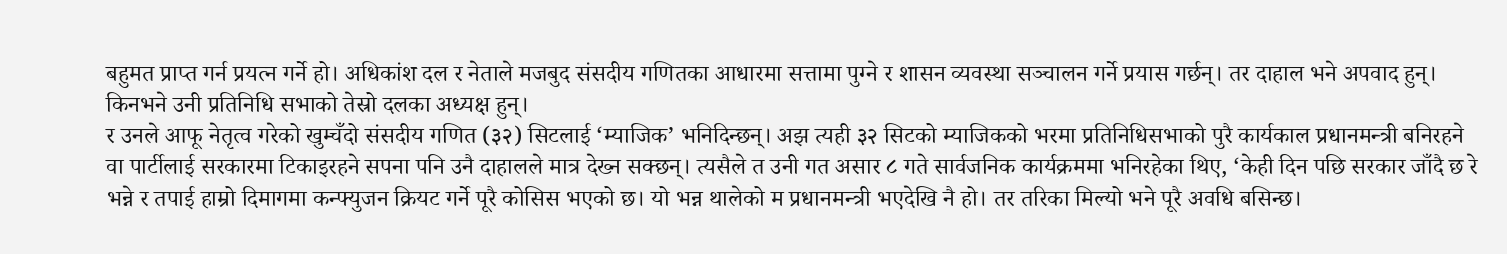बहुमत प्राप्त गर्न प्रयत्न गर्ने हो। अधिकांश दल र नेताले मजबुद संसदीय गणितका आधारमा सत्तामा पुग्ने र शासन व्यवस्था सञ्चालन गर्ने प्रयास गर्छन्। तर दाहाल भने अपवाद हुन्। किनभने उनी प्रतिनिधि सभाको तेस्रो दलका अध्यक्ष हुन्।
र उनले आफू नेतृत्व गरेको खुम्चँदो संसदीय गणित (३२) सिटलाई ‘म्याजिक’ भनिदिन्छन्। अझ त्यही ३२ सिटको म्याजिकको भरमा प्रतिनिधिसभाको पुरै कार्यकाल प्रधानमन्त्री बनिरहने वा पार्टीलाई सरकारमा टिकाइरहने सपना पनि उनै दाहालले मात्र देख्न सक्छन्। त्यसैले त उनी गत असार ८ गते सार्वजनिक कार्यक्रममा भनिरहेका थिए, ‘केही दिन पछि सरकार जाँदै छ रे भन्ने र तपाई हाम्रो दिमागमा कन्फ्युजन क्रियट गर्ने पूरै कोसिस भएको छ। यो भन्न थालेको म प्रधानमन्त्री भएदेखि नै हो। तर तरिका मिल्यो भने पूरै अवधि बसिन्छ।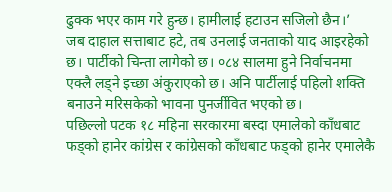ढुक्क भएर काम गरे हुन्छ। हामीलाई हटाउन सजिलो छैन।’
जब दाहाल सत्ताबाट हटे, तब उनलाई जनताको याद आइरहेको छ। पार्टीको चिन्ता लागेको छ। ०८४ सालमा हुने निर्वाचनमा एक्लै लड्ने इच्छा अंकुराएको छ। अनि पार्टीलाई पहिलो शक्ति बनाउने मरिसकेको भावना पुनर्जीवित भएको छ।
पछिल्लो पटक १८ महिना सरकारमा बस्दा एमालेको काँधबाट फड्को हानेर कांग्रेस र कांग्रेसको काँधबाट फड्को हानेर एमालेकै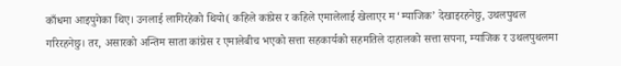काँधमा आइपुगेका थिए। उनलाई लागिरहेको थियो( कहिले कांग्रेस र कहिले एमालेलाई खेलाएर म ‘म्याजिक’ देखाइरहनेछु, उथलपुथल गरिरहनेछु। तर, असारको अन्तिम साता कांग्रेस र एमालेबीच भएको सत्ता सहकार्यको सहमतिले दाहालको सत्ता सपना, म्याजिक र उथलपुथलमा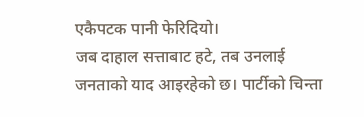एकैपटक पानी फेरिदियो।
जब दाहाल सत्ताबाट हटे, तब उनलाई जनताको याद आइरहेको छ। पार्टीको चिन्ता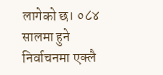लागेको छ। ०८४ सालमा हुने निर्वाचनमा एक्लै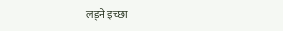लड्ने इच्छा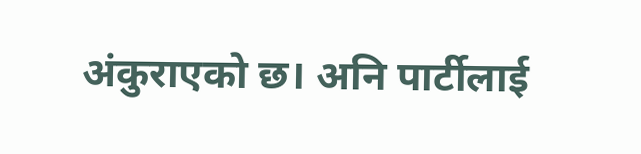अंकुराएको छ। अनि पार्टीलाई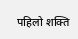पहिलो शक्ति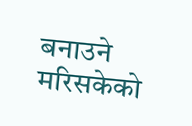बनाउने मरिसकेको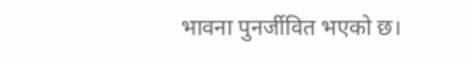भावना पुनर्जीवित भएको छ।